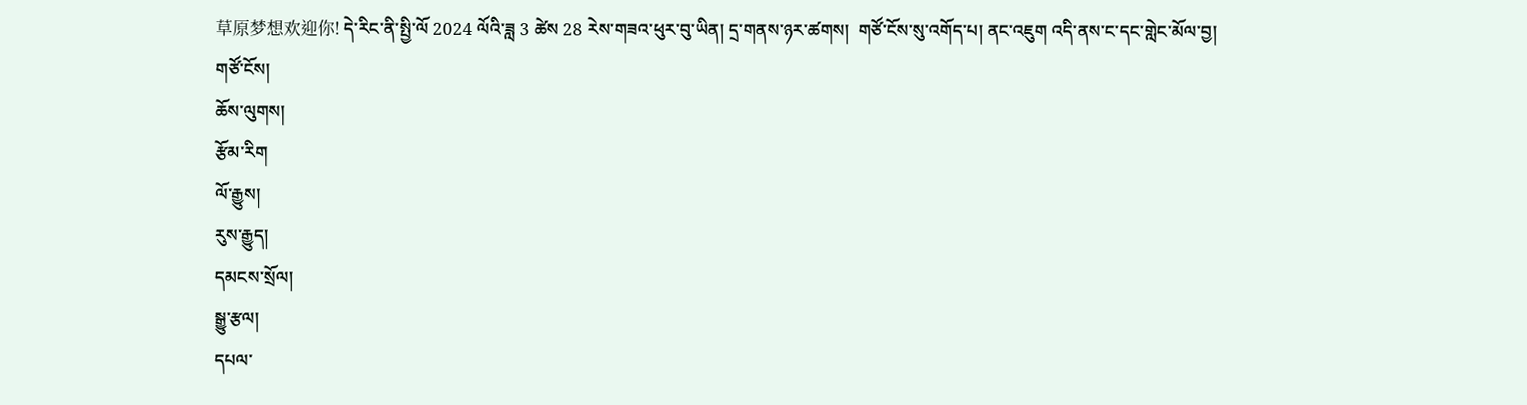草原梦想欢迎你! དེ་རིང་ནི་སྤྱི་ལོ 2024 ལོའི་ཟླ 3 ཚེས 28 རེས་གཟའ་ཕུར་བུ་ཡིན། དྲ་གནས་ཉར་ཚགས།  གཙོ་ངོས་སུ་འགོད་པ། ནང་འཇུག འདི་ནས་ང་དང་གླེང་མོལ་བྱ།
གཙོ་ངོས།
ཆོས་ལུགས།
རྩོམ་རིག
ལོ་རྒྱུས།
རུས་རྒྱུད།
དམངས་སྲོལ།
སྒྱུ་རྩལ།
དཔལ་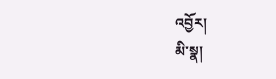འབྱོར།
མི་སྣ།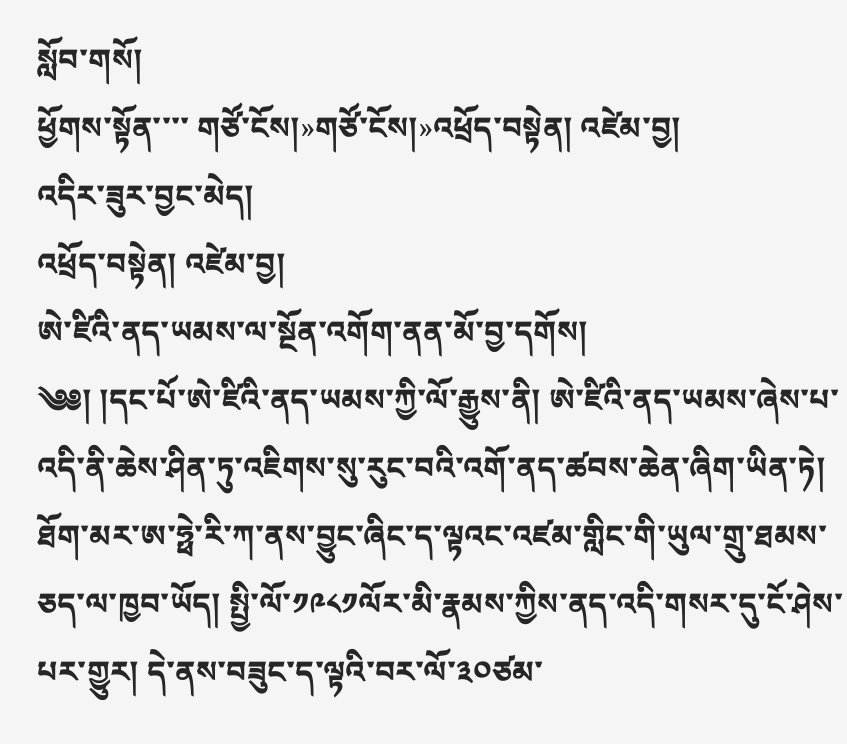སློབ་གསོ།
ཕྱོགས་སྟོན་་་་ གཙོ་ངོས།»གཙོ་ངོས།»འཕྲོད་བསྟེན། འཛེམ་བྱ།
འདིར་ཟུར་བྱང་མེད།
འཕྲོད་བསྟེན། འཛེམ་བྱ།
ཨེ་ཛིའི་ནད་ཡམས་ལ་སྔོན་འགོག་ནན་མོ་བྱ་དགོས།
༄༅། །དང་པོ་ཨེ་ཛིའི་ནད་ཡམས་ཀྱི་ལོ་རྒྱུས་ནི། ཨེ་ཛིའི་ནད་ཡམས་ཞེས་པ་འདི་ནི་ཆེས་ཤིན་ཏུ་འཇིགས་སུ་རུང་བའི་འགོ་ནད་ཚབས་ཆེན་ཞིག་ཡིན་ཏེ། ཐོག་མར་ཨ་ཧྥེ་རི་ཀ་ནས་བྱུང་ཞིང་ད་ལྟའང་འཛམ་གླིང་གི་ཡུལ་གྲུ་ཐམས་ཅད་ལ་ཁྱབ་ཡོད། སྤྱི་ལོ་༡༩༨༡ལོར་མི་རྣམས་ཀྱིས་ནད་འདི་གསར་དུ་ངོ་ཤེས་པར་གྱུར། དེ་ནས་བཟུང་ད་ལྟའི་བར་ལོ་༣༠ཙམ་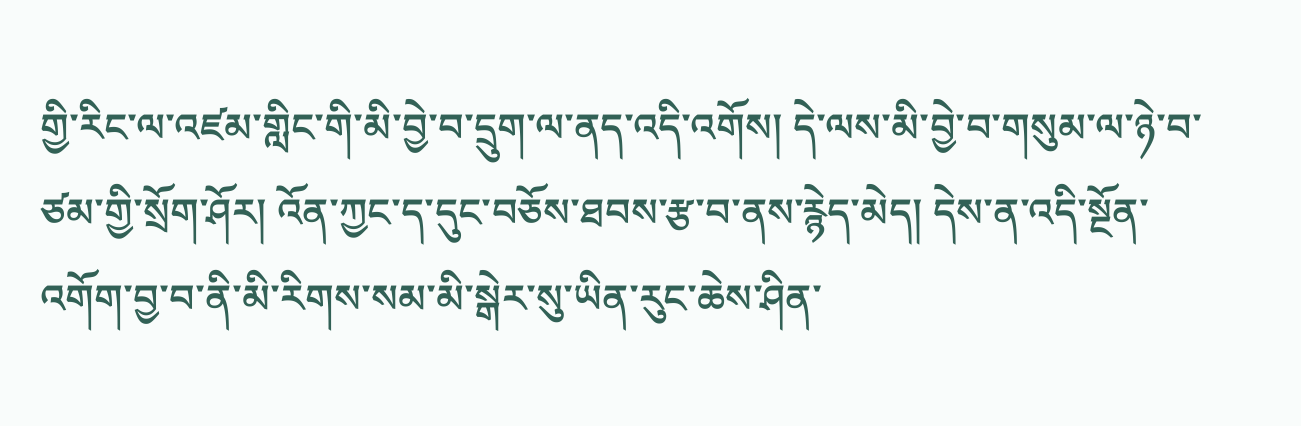གྱི་རིང་ལ་འཛམ་གླིང་གི་མི་བྱེ་བ་དྲུག་ལ་ནད་འདི་འགོས། དེ་ལས་མི་བྱེ་བ་གསུམ་ལ་ཉེ་བ་ཙམ་གྱི་སྲོག་ཤོར། འོན་ཀྱང་ད་དུང་བཅོས་ཐབས་རྩ་བ་ནས་རྙེད་མེད། དེས་ན་འདི་སྔོན་འགོག་བྱ་བ་ནི་མི་རིགས་སམ་མི་སྒེར་སུ་ཡིན་རུང་ཆེས་ཤིན་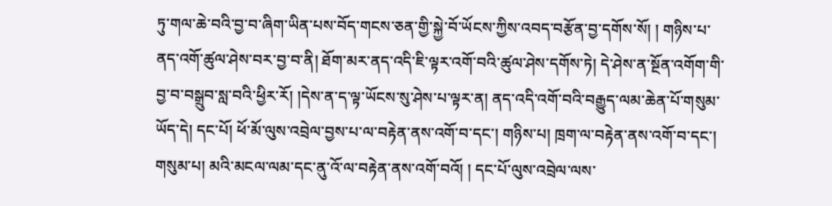ཏུ་གལ་ཆེ་བའི་བྱ་བ་ཞིག་ཡིན་པས་བོད་གངས་ཅན་གྱི་སྐྱེ་བོ་ཡོངས་ཀྱིས་འབད་བརྩོན་བྱ་དགོས་སོ། ། གཉིས་པ་ནད་འགོ་ཚུལ་ཤེས་བར་བྱ་བ་ནི། ཐོག་མར་ནད་འདི་ཇི་ལྟར་འགོ་བའི་ཚུལ་ཤེས་དགོས་ཏེ། དེ་ཤེས་ན་སྔོན་འགོག་གི་བྱ་བ་བསྒྲུབ་སླ་བའི་ཕྱིར་རོ། །དེས་ན་ད་ལྟ་ཡོངས་སུ་ཤེས་པ་ལྟར་ན། ནད་འདི་འགོ་བའི་བརྒྱུད་ལམ་ཆེན་པོ་གསུམ་ཡོད་དེ། དང་པོ། ཕོ་མོ་ལུས་འབྲེལ་བྱས་པ་ལ་བརྟེན་ནས་འགོ་བ་དང་། གཉིས་པ། ཁྲག་ལ་བརྟེན་ནས་འགོ་བ་དང་། གསུམ་པ། མའི་མངལ་ལམ་དང་ནུ་འོ་ལ་བརྟེན་ནས་འགོ་བའོ། ། དང་པོ་ལུས་འབྲེལ་ལས་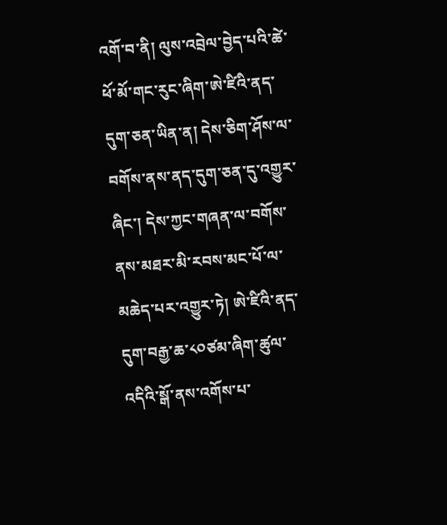འགོ་བ་ནི། ལུས་འབྲེལ་བྱེད་པའི་ཚེ་ཕོ་མོ་གང་རུང་ཞིག་ཨེ་ཛིའི་ནད་དུག་ཅན་ཡིན་ན། དེས་ཅིག་ཤོས་ལ་བགོས་ནས་ནད་དུག་ཅན་དུ་འགྱུར་ཞིང་། དེས་ཀྱང་གཞན་ལ་བགོས་ནས་མཐར་མི་རབས་མང་པོ་ལ་མཆེད་པར་འགྱུར་ཏེ། ཨེ་ཛིའི་ནད་དུག་བརྒྱ་ཆ་༨༠ཙམ་ཞིག་ཚུལ་འདིའི་སྒོ་ནས་འགོས་པ་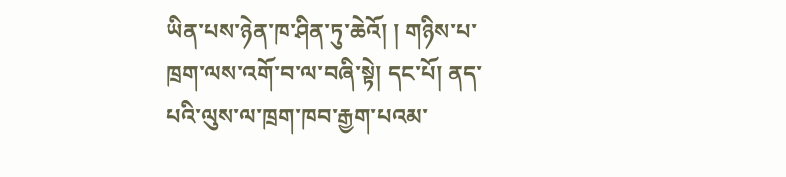ཡིན་པས་ཉེན་ཁ་ཤིན་ཏུ་ཆེའོ། ། གཉིས་པ་ཁྲག་ལས་འགོ་བ་ལ་བཞི་སྟེ། དང་པོ། ནད་པའི་ལུས་ལ་ཁྲག་ཁབ་རྒྱག་པའམ་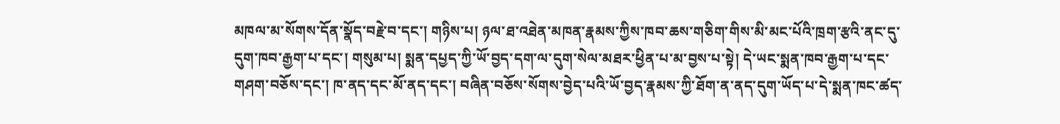མཁལ་མ་སོགས་དོན་སྣོད་བརྗེ་བ་དང་། གཉིས་པ། ཉལ་ཐ་འཐེན་མཁན་རྣམས་ཀྱིས་ཁབ་ཆས་གཅིག་གིས་མི་མང་པོའི་ཁྲག་རྩའི་ནང་དུ་དུག་ཁབ་རྒྱག་པ་དང་། གསུམ་པ། སྨན་དཔྱད་ཀྱི་ཡོ་བྱད་དག་ལ་དུག་སེལ་མཐར་ཕྱིན་པ་མ་བྱས་པ་སྟེ། དེ་ཡང་སྨན་ཁབ་རྒྱག་པ་དང་གཤག་བཅོས་དང་། ཁ་ནད་དང་མོ་ནད་དང་། བཞིན་བཅོས་སོགས་བྱེད་པའི་ཡོ་བྱད་རྣམས་ཀྱི་ཐོག་ན་ནད་དུག་ཡོད་པ་དེ་སྨན་ཁང་ཚད་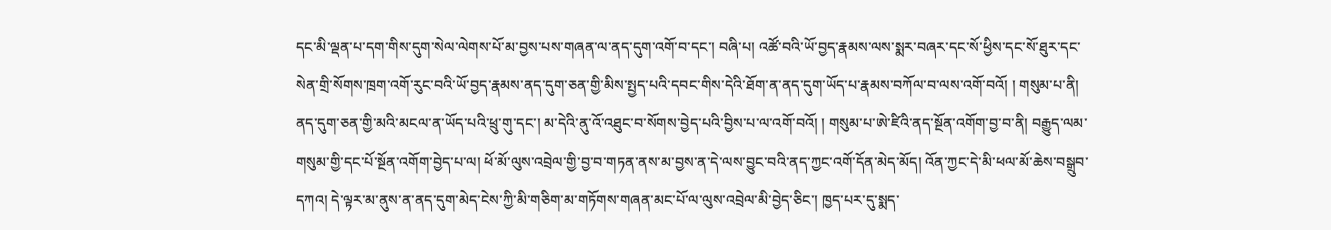དང་མི་ལྡན་པ་དག་གིས་དུག་སེལ་ལེགས་པོ་མ་བྱས་པས་གཞན་ལ་ནད་དུག་འགོ་བ་དང་། བཞི་པ། འཚོ་བའི་ཡོ་བྱད་རྣམས་ལས་སྨར་བཞར་དང་སོ་ཕྱིས་དང་སོ་ཐུར་དང་སེན་གྲི་སོགས་ཁྲག་འགོ་རུང་བའི་ཡོ་བྱད་རྣམས་ནད་དུག་ཅན་གྱི་མིས་སྤྱད་པའི་དབང་གིས་དེའི་ཐོག་ན་ནད་དུག་ཡོད་པ་རྣམས་བཀོལ་བ་ལས་འགོ་བའོ། ། གསུམ་པ་ནི། ནད་དུག་ཅན་གྱི་མའི་མངལ་ན་ཡོད་པའི་ཕྲུ་གུ་དང་། མ་དེའི་ནུ་འོ་འཐུང་བ་སོགས་བྱེད་པའི་བྱིས་པ་ལ་འགོ་བའོ། ། གསུམ་པ་ཨེ་ཛིའི་ནད་སྔོན་འགོག་བྱ་བ་ནི། བརྒྱུད་ལམ་གསུམ་གྱི་དང་པོ་སྔོན་འགོག་བྱེད་པ་ལ། ཕོ་མོ་ལུས་འབྲེལ་གྱི་བྱ་བ་གཏན་ནས་མ་བྱས་ན་དེ་ལས་བྱུང་བའི་ནད་ཀྱང་འགོ་དོན་མེད་མོད། འོན་ཀྱང་དེ་མི་ཕལ་མོ་ཆེས་བསྒྲུབ་དཀའ། དེ་ལྟར་མ་ནུས་ན་ནད་དུག་མེད་ངེས་ཀྱི་མི་གཅིག་མ་གཏོགས་གཞན་མང་པོ་ལ་ལུས་འབྲེལ་མི་བྱེད་ཅིང་། ཁྱད་པར་དུ་སྨད་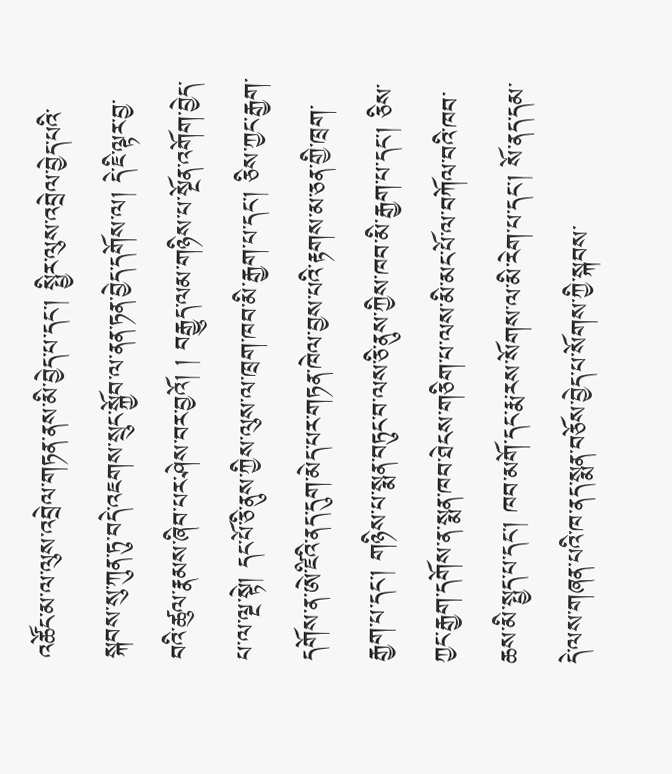འཚོང་མ་ལ་ལུས་འབྲེལ་གཏན་ནས་མི་བྱེད་པ་དང་། སྤྱིར་ལུས་འབྲེལ་བྱེད་པའི་སྐབས་སུ་ཀུན་ཏུ་བདེ་འཇགས་སྲུང་སྐྱོབ་ལ་ནན་ཏན་བྱེད་དགོས་ལ། དེ་ཇི་ལྟར་བྱ་བའི་ཚུལ་རྣམས་ཞིབ་པར་ཤེས་བར་བྱའོ། ། བརྒྱུད་ལམ་གཉིས་པ་སྔོན་འགོག་བྱེད་པ་ལ་ལྔ་སྟེ། དང་པོ་ཅི་ནུས་ཀྱིས་ལུས་ལ་ཁྲག་ཁབ་མི་རྒྱག་པ་དང་། ཅིས་ཀྱང་རྒྱག་དགོས་ན་ཨེ་ཛིའི་ནད་དུག་མེད་པར་གཏན་ཁེལ་བྱས་པའི་རྟགས་མ་ཅན་གྱི་ཁྲག་རྒྱག་པ་དང་། གཉིས་པ་སྨན་བཏུང་བ་ལས་ཅི་ནུས་ཀྱིས་ཁབ་མི་རྒྱག་པ་དང་། ཅིས་ཀྱང་རྒྱག་དགོས་ན་སྨན་ཁབ་ཐེངས་གཅིག་པ་ལས་མི་མང་པོ་ལ་བཀོལ་བའི་ཁབ་ཆས་མི་སྤྱད་པ་དང་། ཁབ་མགོ་དང་རྨ་རས་སོགས་ལ་མི་རེག་པ་དང་། སོ་ནད་དམ་དེ་ལས་གཞན་པའི་ཁ་ནད་སྨན་བཅོས་བྱེད་པ་སོགས་ཀྱི་སྐབས་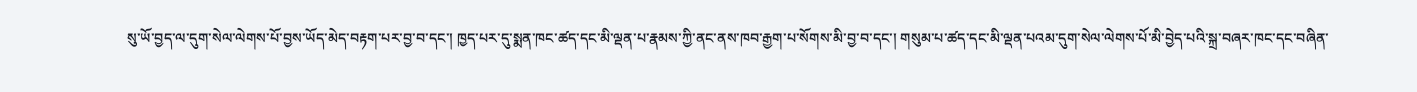སུ་ཡོ་བྱད་ལ་དུག་སེལ་ལེགས་པོ་བྱས་ཡོད་མེད་བརྟག་པར་བྱ་བ་དང་། ཁྱད་པར་དུ་སྨན་ཁང་ཚད་དང་མི་ལྡན་པ་རྣམས་ཀྱི་ནང་ནས་ཁབ་རྒྱག་པ་སོགས་མི་བྱ་བ་དང་། གསུམ་པ་ཚད་དང་མི་ལྡན་པའམ་དུག་སེལ་ལེགས་པོ་མི་བྱེད་པའི་སྐྲ་བཞར་ཁང་དང་བཞིན་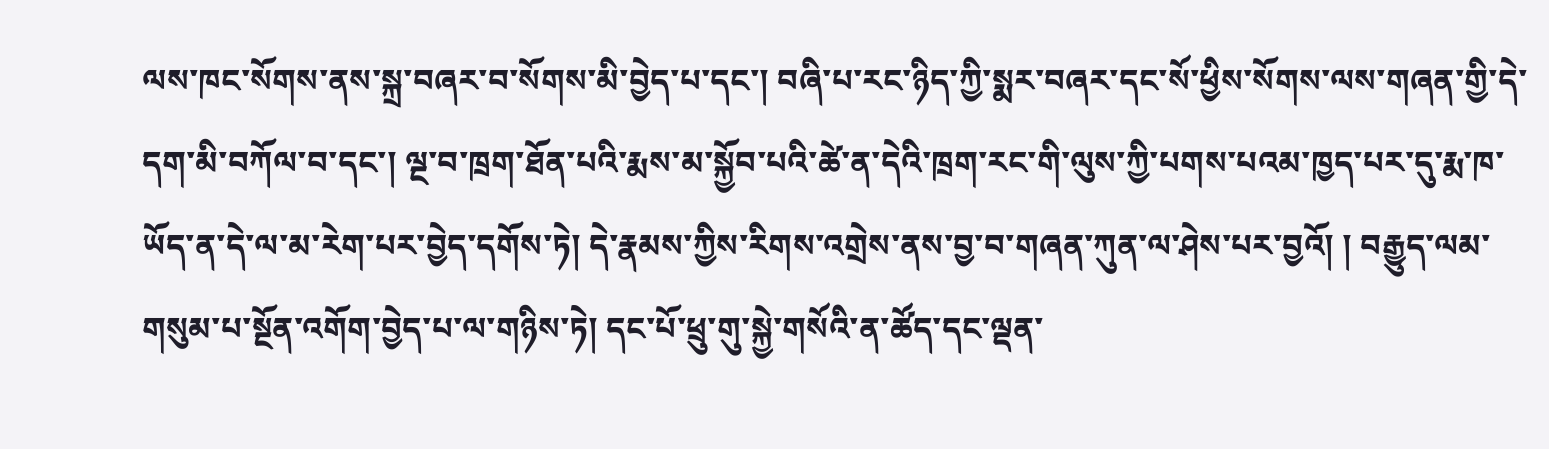ལས་ཁང་སོགས་ནས་སྐྲ་བཞར་བ་སོགས་མི་བྱེད་པ་དང་། བཞི་པ་རང་ཉིད་ཀྱི་སྨར་བཞར་དང་སོ་ཕྱིས་སོགས་ལས་གཞན་གྱི་དེ་དག་མི་བཀོལ་བ་དང་། ལྔ་བ་ཁྲག་ཐོན་པའི་རྨས་མ་སྐྱོབ་པའི་ཚེ་ན་དེའི་ཁྲག་རང་གི་ལུས་ཀྱི་པགས་པའམ་ཁྱད་པར་དུ་རྨ་ཁ་ཡོད་ན་དེ་ལ་མ་རེག་པར་བྱེད་དགོས་ཏེ། དེ་རྣམས་ཀྱིས་རིགས་འགྲེས་ནས་བྱ་བ་གཞན་ཀུན་ལ་ཤེས་པར་བྱའོ། ། བརྒྱུད་ལམ་གསུམ་པ་སྔོན་འགོག་བྱེད་པ་ལ་གཉིས་ཏེ། དང་པོ་ཕྲུ་གུ་སྐྱེ་གསོའི་ན་ཚོད་དང་ལྡན་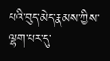པའི་བུད་མེད་རྣམས་ཀྱིས་ལྷག་པར་དུ་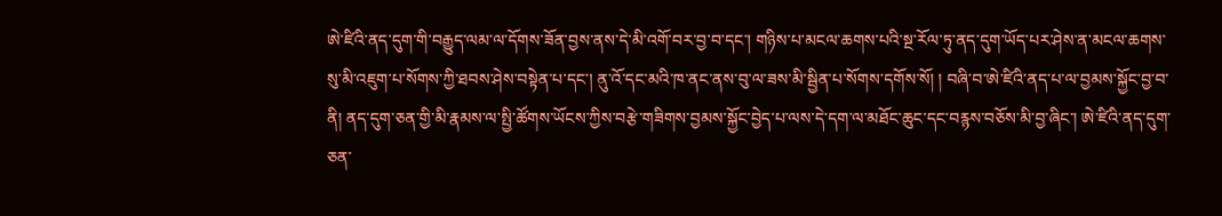ཨེ་ཛིའི་ནད་དུག་གི་བརྒྱུད་ལམ་ལ་དོགས་ཟོན་བྱས་ནས་དེ་མི་འགོ་བར་བྱ་བ་དང་། གཉིས་པ་མངལ་ཆགས་པའི་སྔ་རོལ་ཏུ་ནད་དུག་ཡོད་པར་ཤེས་ན་མངལ་ཆགས་སུ་མི་འཇུག་པ་སོགས་ཀྱི་ཐབས་ཤེས་བསྟེན་པ་དང་། ནུ་འོ་དང་མའི་ཁ་ནང་ནས་བུ་ལ་ཟས་མི་སྦྱིན་པ་སོགས་དགོས་སོ། ། བཞི་བ་ཨེ་ཛིའི་ནད་པ་ལ་བྱམས་སྐྱོང་བྱ་བ་ནི། ནད་དུག་ཅན་གྱི་མི་རྣམས་ལ་སྤྱི་ཚོགས་ཡོངས་ཀྱིས་བརྩེ་གཟིགས་བྱམས་སྐྱོང་བྱེད་པ་ལས་དེ་དག་ལ་མཐོང་ཆུང་དང་བརྙས་བཅོས་མི་བྱ་ཞིང་། ཨེ་ཛིའི་ནད་དུག་ཅན་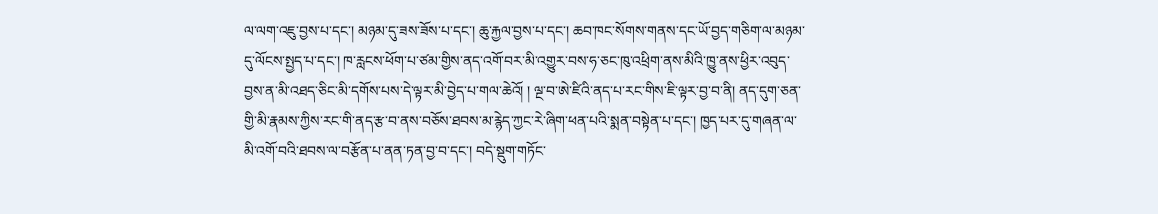ལ་ལག་འཇུ་བྱས་པ་དང་། མཉམ་དུ་ཟས་ཟོས་པ་དང་། ཆུ་རྐྱལ་བྱས་པ་དང་། ཆབ་ཁང་སོགས་གནས་དང་ཡོ་བྱད་གཅིག་ལ་མཉམ་དུ་ལོངས་སྤྱད་པ་དང་། ཁ་རླངས་ཕོག་པ་ཙམ་གྱིས་ནད་འགོ་བར་མི་འགྱུར་བས་ཧ་ཅང་ཁུ་འཕྲིག་ནས་མིའི་ཁྱུ་ནས་ཕྱིར་འབུད་བྱས་ན་མི་འཐད་ཅིང་མི་དགོས་པས་དེ་ལྟར་མི་བྱེད་པ་གལ་ཆེའོ། ། ལྔ་བ་ཨེ་ཛིའི་ནད་པ་རང་གིས་ཇི་ལྟར་བྱ་བ་ནི། ནད་དུག་ཅན་གྱི་མི་རྣམས་ཀྱིས་རང་གི་ནད་རྩ་བ་ནས་བཅོས་ཐབས་མ་རྙེད་ཀྱང་རེ་ཞིག་ཕན་པའི་སྨན་བསྟེན་པ་དང་། ཁྱད་པར་དུ་གཞན་ལ་མི་འགོ་བའི་ཐབས་ལ་བརྩོན་པ་ནན་ཏན་བྱ་བ་དང་། བདེ་སྡུག་གཏོང་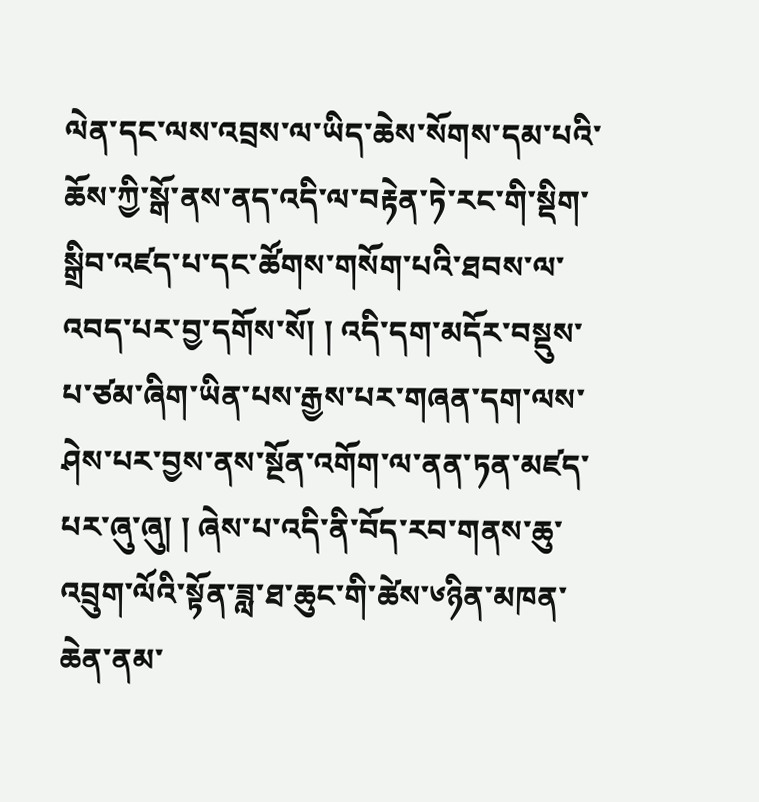ལེན་དང་ལས་འབྲས་ལ་ཡིད་ཆེས་སོགས་དམ་པའི་ཆོས་ཀྱི་སྒོ་ནས་ནད་འདི་ལ་བརྟེན་ཏེ་རང་གི་སྡིག་སྒྲིབ་འཛད་པ་དང་ཚོགས་གསོག་པའི་ཐབས་ལ་འབད་པར་བྱ་དགོས་སོ། ། འདི་དག་མདོར་བསྡུས་པ་ཙམ་ཞིག་ཡིན་པས་རྒྱས་པར་གཞན་དག་ལས་ཤེས་པར་བྱས་ནས་སྔོན་འགོག་ལ་ནན་ཏན་མཛད་པར་ཞུ་ཞུ། ། ཞེས་པ་འདི་ནི་བོད་རབ་གནས་ཆུ་འབྲུག་ལོའི་སྟོན་ཟླ་ཐ་ཆུང་གི་ཚེས་༦ཉིན་མཁན་ཆེན་ནམ་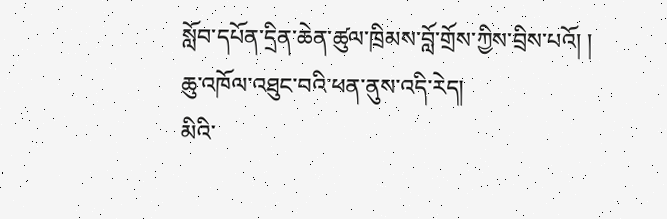སློབ་དཔོན་དྲིན་ཆེན་ཚུལ་ཁྲིམས་བློ་གྲོས་ཀྱིས་བྲིས་པའོ། །
ཆུ་འཁོལ་འཐུང་བའི་ཕན་ནུས་འདི་རེད།
མིའི་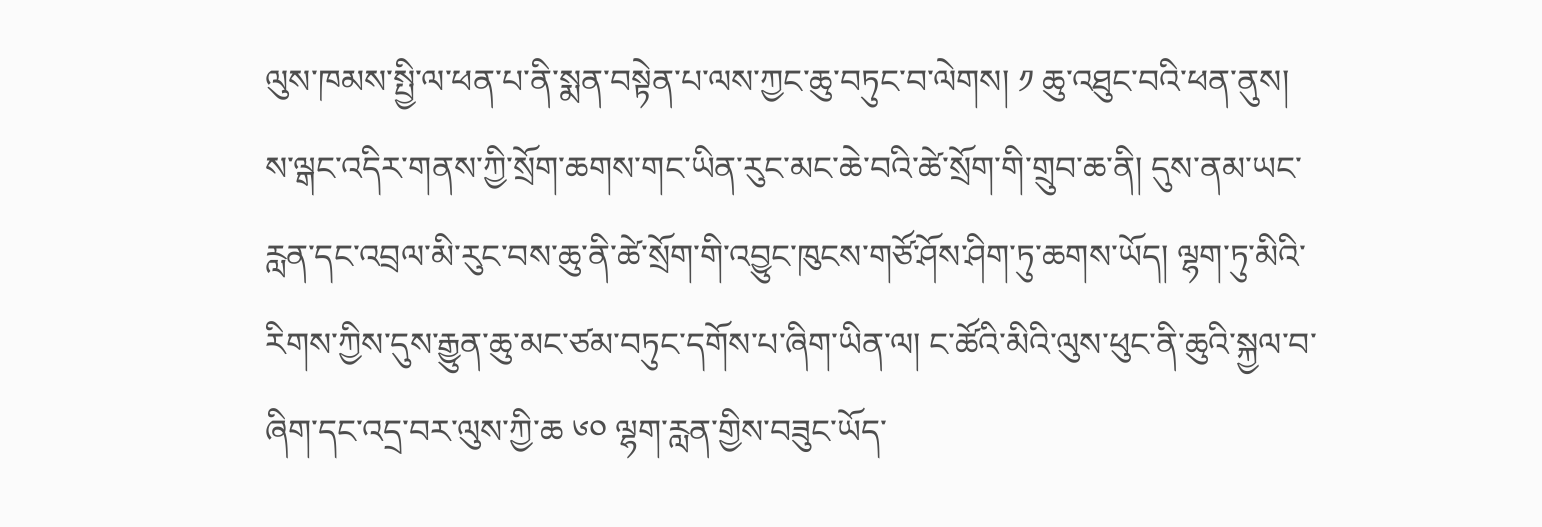ལུས་ཁམས་སྤྱི་ལ་ཕན་པ་ནི་སྨན་བསྟེན་པ་ལས་ཀྱང་ཆུ་བཏུང་བ་ལེགས། ༡ ཆུ་འཐུང་བའི་ཕན་ནུས། ས་ལྒང་འདིར་གནས་ཀྱི་སྲོག་ཆགས་གང་ཡིན་རུང་མང་ཆེ་བའི་ཚེ་སྲོག་གི་གྲུབ་ཆ་ནི། དུས་ནམ་ཡང་རླན་དང་འབྲལ་མི་རུང་བས་ཆུ་ནི་ཚེ་སྲོག་གི་འབྱུང་ཁུངས་གཙོ་ཤོས་ཤིག་ཏུ་ཆགས་ཡོད། ལྷག་ཏུ་མིའི་རིགས་ཀྱིས་དུས་རྒྱུན་ཆུ་མང་ཙམ་བཏུང་དགོས་པ་ཞིག་ཡིན་ལ། ང་ཚོའི་མིའི་ལུས་ཕུང་ནི་ཆུའི་སྐྱལ་བ་ཞིག་དང་འདྲ་བར་ལུས་ཀྱི་ཆ ༦༠ ལྷག་རླན་གྱིས་བཟུང་ཡོད་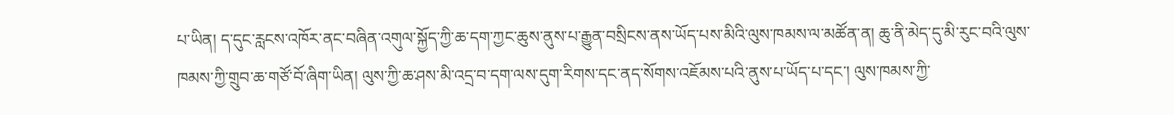པ་ཡིན། ད་དུང་རླངས་འཁོར་ནང་བཞིན་འགུལ་སྐྱོད་ཀྱི་ཆ་དག་ཀྱང་ཆུས་ནུས་པ་རྒྱུན་བསྲིངས་ནས་ཡོད་པས་མིའི་ལུས་ཁམས་ལ་མཚོན་ན། ཆུ་ནི་མེད་དུ་མི་རུང་བའི་ལུས་ཁམས་ཀྱི་གྲུབ་ཆ་གཙོ་བོ་ཞིག་ཡིན། ལུས་ཀྱི་ཆ་ཤས་མི་འདྲ་བ་དག་ལས་དུག་རིགས་དང་ནད་སོགས་འཇོམས་པའི་ནུས་པ་ཡོད་པ་དང་། ལུས་ཁམས་ཀྱི་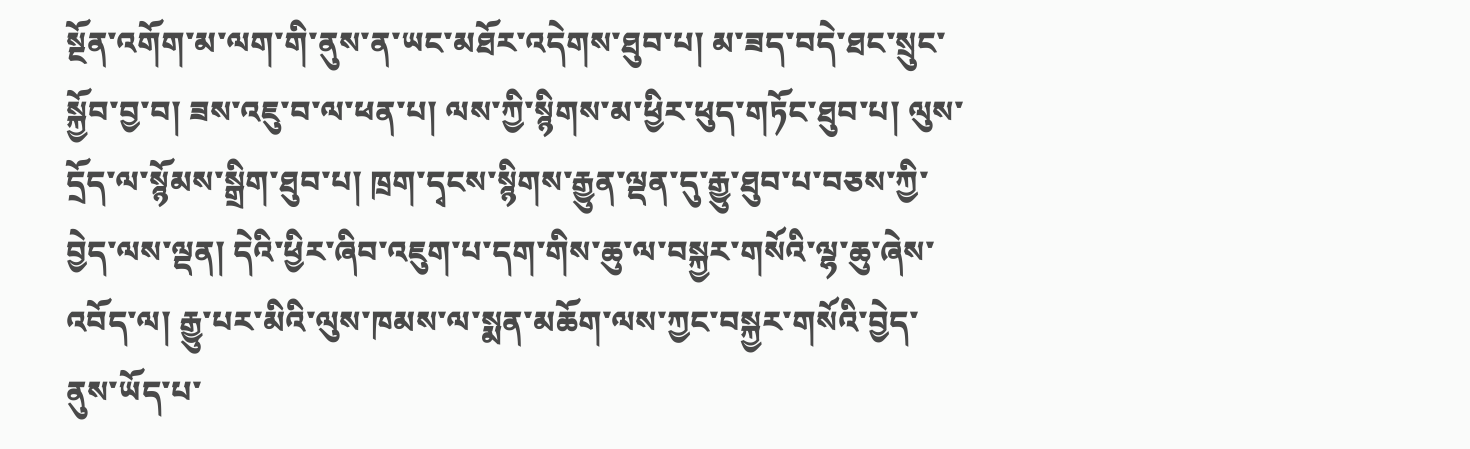སྔོན་འགོག་མ་ལག་གི་ནུས་ན་ཡང་མཐོར་འདེགས་ཐུབ་པ། མ་ཟད་བདེ་ཐང་སྲུང་སྐྱོབ་བྱ་བ། ཟས་འཇུ་བ་ལ་ཕན་པ། ལས་ཀྱི་སྙིགས་མ་ཕྱིར་ཕུད་གཏོང་ཐུབ་པ། ལུས་དྲོད་ལ་སྙོམས་སྒྲིག་ཐུབ་པ། ཁྲག་དྭངས་སྙིགས་རྒྱུན་ལྡན་དུ་རྒྱུ་ཐུབ་པ་བཅས་ཀྱི་བྱེད་ལས་ལྡན། དེའི་ཕྱིར་ཞིབ་འཇུག་པ་དག་གིས་ཆུ་ལ་བསྐྱར་གསོའི་ལྷ་ཆུ་ཞེས་འབོད་ལ། རྒྱུ་པར་མིའི་ལུས་ཁམས་ལ་སྨན་མཆོག་ལས་ཀྱང་བསྐྱར་གསོའི་བྱེད་ནུས་ཡོད་པ་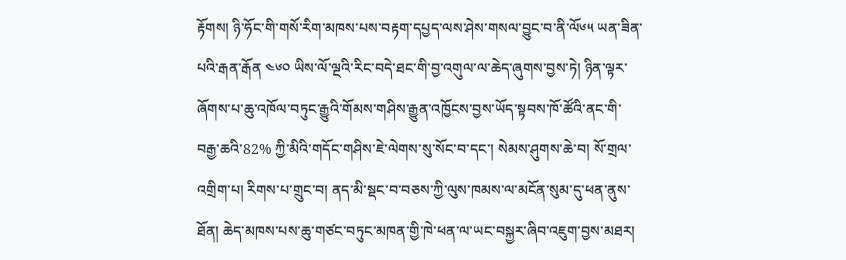རྟོགས། ཉི་ཧོང་གི་གསོ་རིག་མཁས་པས་བརྟག་དཔྱད་ལས་ཤེས་གསལ་བྱུང་བ་ནི་ལོ༦༥ ཡན་ཟིན་པའི་རྒན་རྒོན ༤༦༠ ཡིས་ལོ་ལྔའི་རིང་བདེ་ཐང་གི་བྱ་འགུལ་ལ་ཆེད་ཞུགས་བྱས་ཏེ། ཉིན་ལྟར་ཞོགས་པ་ཆུ་འཁོལ་བཏུང་རྒྱུའི་གོམས་གཤིས་རྒྱུན་འཁྱོངས་བྱས་ཡོད་སྟབས་ཁོ་ཚོའི་ནང་གི་བརྒྱ་ཆའི་82% ཀྱི་མིའི་གདོང་གཤིས་ཇེ་ལེགས་སུ་སོང་བ་དང་། སེམས་ཤུགས་ཆེ་བ། སོ་གྲལ་འགྲིག་པ། རིགས་པ་གྲུང་བ། ནད་མི་སྡང་བ་བཅས་ཀྱི་ལུས་ཁམས་ལ་མངོན་སུམ་དུ་ཕན་ནུས་ཐོན། ཆེད་མཁས་པས་ཆུ་གཙང་བཏུང་མཁན་གྱི་ཁེ་ཕན་ལ་ཡང་བསྐྱར་ཞིབ་འཇུག་བྱས་མཐར།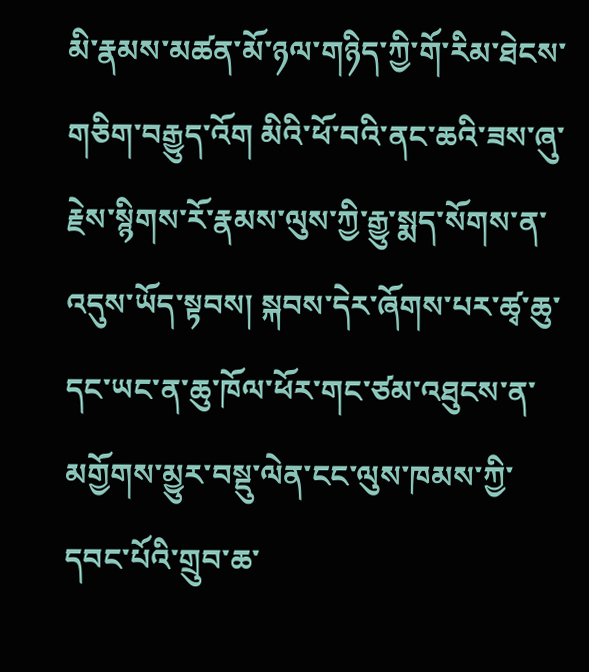མི་རྣམས་མཚན་མོ་ཉལ་གཉིད་ཀྱི་གོ་རིམ་ཐེངས་གཅིག་བརྒྱུད་འོག མིའི་ཕོ་བའི་ནང་ཆའི་ཟས་ཞུ་རྗེས་སྙིགས་རོ་རྣམས་ལུས་ཀྱི་རྒྱུ་སྨད་སོགས་ན་འདུས་ཡོད་སྟབས། སྐབས་དེར་ཞོགས་པར་ཚྭ་ཆུ་དང་ཡང་ན་ཆུ་ཁོལ་ཕོར་གང་ཙམ་འཐུངས་ན་མགྱོགས་མྱུར་བསྡུ་ལེན་ངང་ལུས་ཁམས་ཀྱི་དབང་པོའི་གྲུབ་ཆ་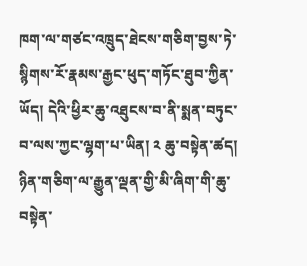ཁག་ལ་གཙང་འཁྲུད་ཐེངས་གཅིག་བྱས་ཏེ་སྙིགས་རོ་རྣམས་རྒྱང་ཕུད་གཏོང་ཐུབ་ཀྱིན་ཡོད། དེའི་ཕྱིར་ཆུ་འཐུངས་བ་ནི་སྨན་བཏུང་བ་ལས་ཀྱང་ལྷག་པ་ཡིན། ༢ ཆུ་བསྟེན་ཚད། ཉིན་གཅིག་ལ་རྒྱུན་ལྡན་གྱི་མི་ཞིག་གི་ཆུ་བསྟེན་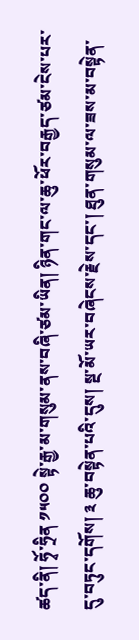ཚད་ནི། ཧྭོ་ཧྲིན ༡༥༠༠ སྟེ་རྒྱ་མ་གསུམ་ནས་བཞི་ཙམ་ཡིན། ཉིན་གང་ལ་ཆུ་ཕོར་བརྒྱད་ཙམ་ངེས་པར་དུ་བཏུང་དགོས། ༣ ཆུ་བསྟེན་པའི་དུས། སྔ་མོ་ཡར་བཞེངས་རྗེས་དང་། ཐུན་གསུམ་ལ་ཟས་མ་བསྟེན་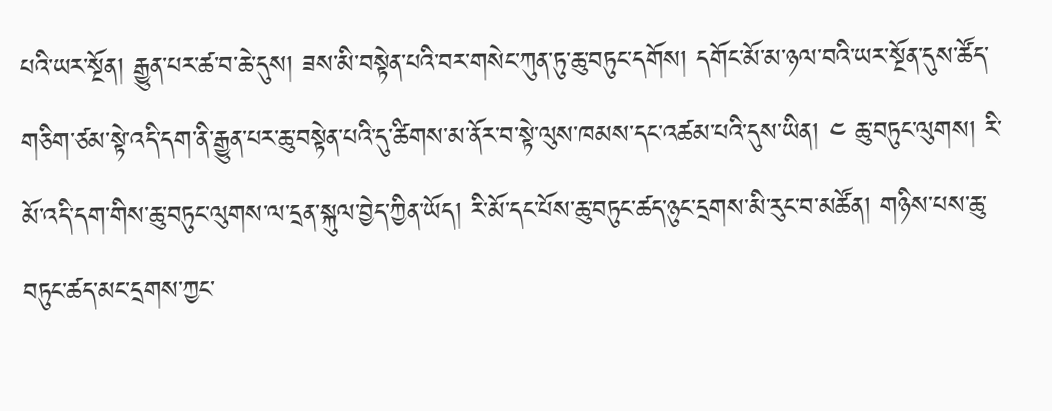པའི་ཡར་སྔོན། རྒྱུན་པར་ཚ་བ་ཆེ་དུས། ཟས་མི་བསྟེན་པའི་བར་གསེང་ཀུན་ཏུ་ཆུ་བཏུང་དགོས། དགོང་མོ་མ་ཉལ་བའི་ཡར་སྔོན་དུས་ཚོད་གཅིག་ཙམ་སྟེ་འདི་དག་ནི་རྒྱུན་པར་ཆུ་བསྟེན་པའི་དུ་ཚིགས་མ་ནོར་བ་སྟེ་ལུས་ཁམས་དང་འཚམ་པའི་དུས་ཡིན། ༤ ཆུ་བཏུང་ལུགས། རི་མོ་འདི་དག་གིས་ཆུ་བཏུང་ལུགས་ལ་དྲན་སྐུལ་བྱེད་ཀྱིན་ཡོད། རི་མོ་དང་པོས་ཆུ་བཏུང་ཚད་ཉུང་དྲགས་མི་རུང་བ་མཚོན། གཉིས་པས་ཆུ་བཏུང་ཚད་མང་དྲགས་ཀྱང་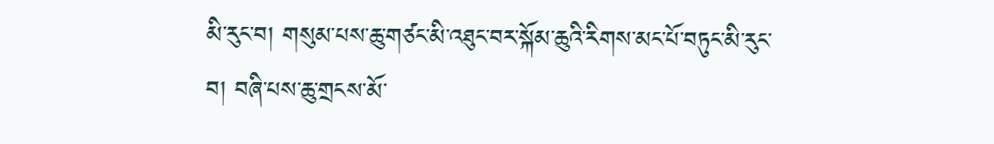མི་རུང་བ། གསུམ་པས་ཆུ་གཙང་མི་འཐུང་བར་སྐོམ་ཆུའི་རིགས་མང་པོ་བཏུང་མི་རུང་བ། བཞི་པས་ཆུ་གྲངས་མོ་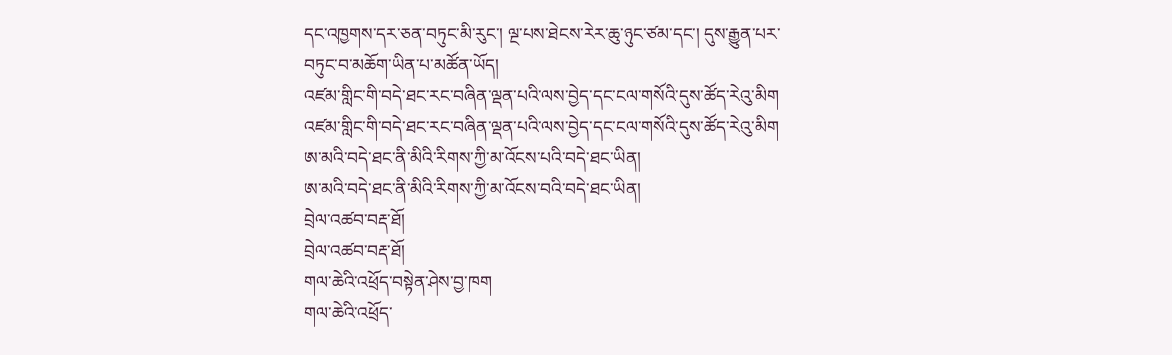དང་འཁྱགས་དར་ཅན་བཏུང་མི་རུང་། ལྔ་པས་ཐེངས་རེར་ཆུ་ཉུང་ཙམ་དང་། དུས་རྒྱུན་པར་བཏུང་བ་མཆོག་ཡིན་པ་མཚོན་ཡོད།
འཛམ་གླིང་གི་བདེ་ཐང་རང་བཞིན་ལྡན་པའི་ལས་བྱེད་དང་ངལ་གསོའི་དུས་ཚོད་རེའུ་མིག
འཛམ་གླིང་གི་བདེ་ཐང་རང་བཞིན་ལྡན་པའི་ལས་བྱེད་དང་ངལ་གསོའི་དུས་ཚོད་རེའུ་མིག
ཨ་མའི་བདེ་ཐང་ནི་མིའི་རིགས་ཀྱི་མ་འོངས་པའི་བདེ་ཐང་ཡིན།
ཨ་མའི་བདེ་ཐང་ནི་མིའི་རིགས་ཀྱི་མ་འོངས་བའི་བདེ་ཐང་ཡིན།
བྲེལ་འཚབ་བརྡ་ཐོ།
བྲེལ་འཚབ་བརྡ་ཐོ།
གལ་ཆེའི་འཕྲོད་བསྟེན་ཤེས་བྱ་ཁག
གལ་ཆེའི་འཕྲོད་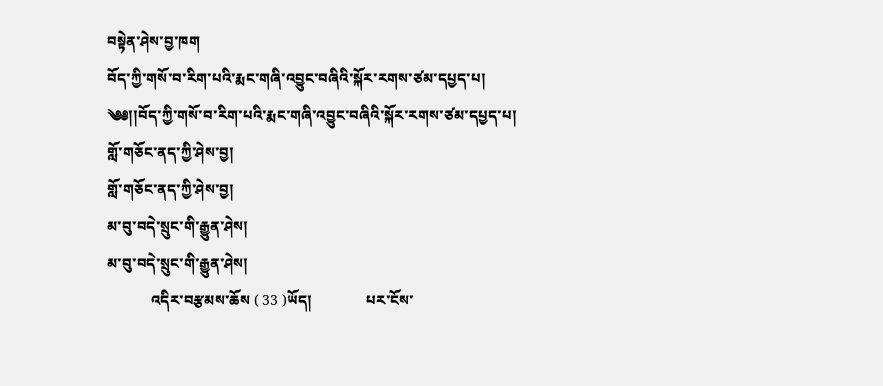བསྟེན་ཤེས་བྱ་ཁག
བོད་ཀྱི་གསོ་བ་རིག་པའི་རྨང་གཞི་འབྱུང་བཞིའི་སྐོར་རགས་ཙམ་དཔྱད་པ།
༄༅།།བོད་ཀྱི་གསོ་བ་རིག་པའི་རྨང་གཞི་འབྱུང་བཞིའི་སྐོར་རགས་ཙམ་དཔྱད་པ།
གློ་གཅོང་ནད་ཀྱི་ཤེས་བྱ།
གློ་གཅོང་ནད་ཀྱི་ཤེས་བྱ།
མ་བུ་བདེ་སྲུང་གི་རྒྱུན་ཤེས།
མ་བུ་བདེ་སྲུང་གི་རྒྱུན་ཤེས།
            འདིར་བརྩམས་ཆོས ( 33 )ཡོད།               པར་ངོས་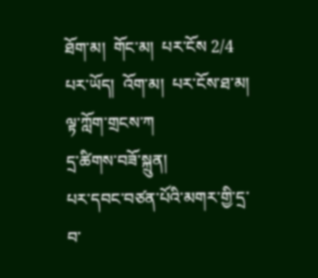ཐོག་མ།  གོང་མ།  པར་ངོས 2/4 པར་ཡོད།  འོག་མ།  པར་ངོས་ཐ་མ།
ལྟ་ཀློག་གྲངས་ཀ
དྲ་ཚིགས་བཟོ་སྐྲུན།
པར་དབང་བཙན་པོའི་མགར་གྱི་དྲ་བ་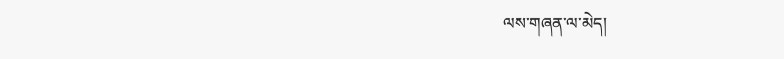ལས་གཞན་ལ་མེད།